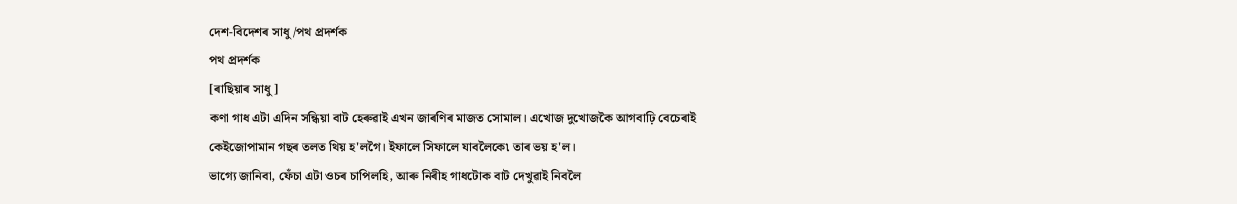দেশ-বিদেশৰ সাধু/পথ প্ৰদৰ্শক
পথ প্ৰদৰ্শক
[ৰাছিয়াৰ সাধু]
কণা গাধ এটা এদিন সন্ধিয়া বাট হেৰুৱাই এখন জাৰণিৰ মাজত সোমাল। এখোজ দুখোজকৈ আগবাঢ়ি বেচেৰাই কেইজোপামান গছৰ তলত থিয় হ'লগৈ। ইফালে সিফালে যাবলৈকে৷ তাৰ ভয় হ'ল।
ভাগ্যে জানিবা, ফেঁচা এটা ওচৰ চাপিলহি, আৰু নিৰীহ গাধটোক বাট দেখুৱাই নিবলৈ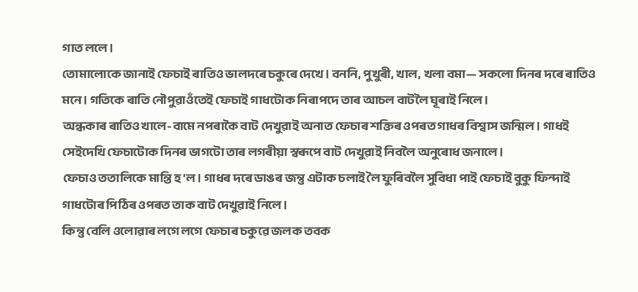গাত ললে।
তোমালোকে জানাই ফেচাই ৰাতিও ভালদৰে চকুৰে দেখে। বননি, পুখুৰী, খাল, খলা বমা— সকলো দিনৰ দৰে ৰাতিও মনে। গতিকে ৰাতি নৌপুৱাওঁতেই ফেচাই গাধটোক নিৰাপদে তাৰ আচল বাটলৈ ঘূৰাই নিলে।
অন্ধকাৰ ৰাতিও খালে-বামে নপৰাকৈ বাট দেখুৱাই অনাত ফেচাৰ শক্তিৰ ওপৰত গাধৰ বিশ্বাস জন্মিল। গাধই সেইদেখি ফেচাটোক দিনৰ ভাগটো তাৰ লগৰীয়া স্বৰূপে বাট দেখুৱাই নিবলৈ অনুৰোধ জনালে।
ফেচাও ততালিকে মান্তি হ'ল। গাধৰ দৰে ডাঙৰ জন্তু এটাক চলাই লৈ ফুৰিবলৈ সুবিধা পাই ফেচাই বুকু ফিন্দাই গাধটোৰ পিঠিৰ ওপৰত তাক বাট দেখুৱাই নিলে।
কিন্তু বেলি ওলোৱাৰ লগে লগে ফেচাৰ চকুৱে জলক তবক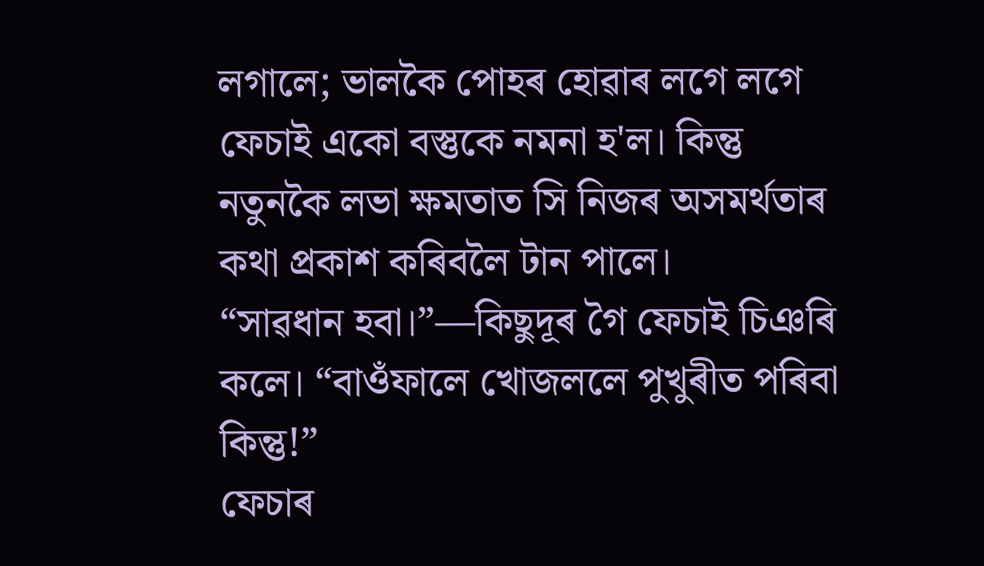লগালে; ভালকৈ পোহৰ হোৱাৰ লগে লগে ফেচাই একো বস্তুকে নমনা হ'ল। কিন্তু নতুনকৈ লভা ক্ষমতাত সি নিজৰ অসমৰ্থতাৰ কথা প্ৰকাশ কৰিবলৈ টান পালে।
“সাৱধান হবা।”—কিছুদূৰ গৈ ফেচাই চিঞৰি কলে। “বাওঁফালে খোজললে পুখুৰীত পৰিবা কিন্তু!”
ফেচাৰ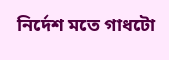নিৰ্দেশ মতে গাধটো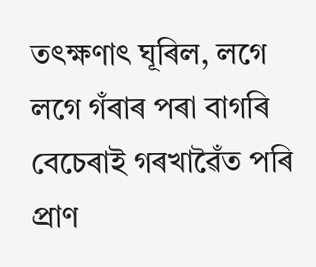তৎক্ষণাৎ ঘূৰিল, লগে লগে গঁৰাৰ পৰা বাগৰি বেচেৰাই গৰখাৱৈঁত পৰি প্ৰাণ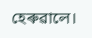হেৰুৱালে।